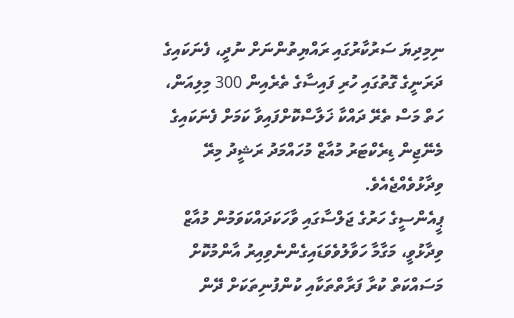ނިމިދިޔަ ސަރުކާރުގައި ރައްޔިތުންނަށް ނުދީ، ފެނަކައިގެ ދަރަނީގެ ގޮތުގައި ހުރި ފައިސާގެ ތެރެއިން 300 މިލިއަން، ހަތް މަސް ތެރޭ ދައްކާ ޚަލާސްކޮށްފައިވާ ކަމަށް ފެނަކައިގެ މެނޭޖިން ޑިރެކްޓަރު މުއާޒް މުހައްމަދު ރަޝީދު މިރޭ ވިދާޅުވެއްޖެއެވެ.
ޕީއެންސީގެ ހަރުގެ ޖަލްސާގައި ވާހަކަދައްކަވަމުން މުއާޒް ވިދާޅުވީ، މަގާމާ ހަވާލުވެވަޑައިގެންނެވިއިރު އާންމުކޮށް މަސައްކަތް ކުރާ ފަރާތްތަކާއި ކުންފުނިތަކަށް ދޭން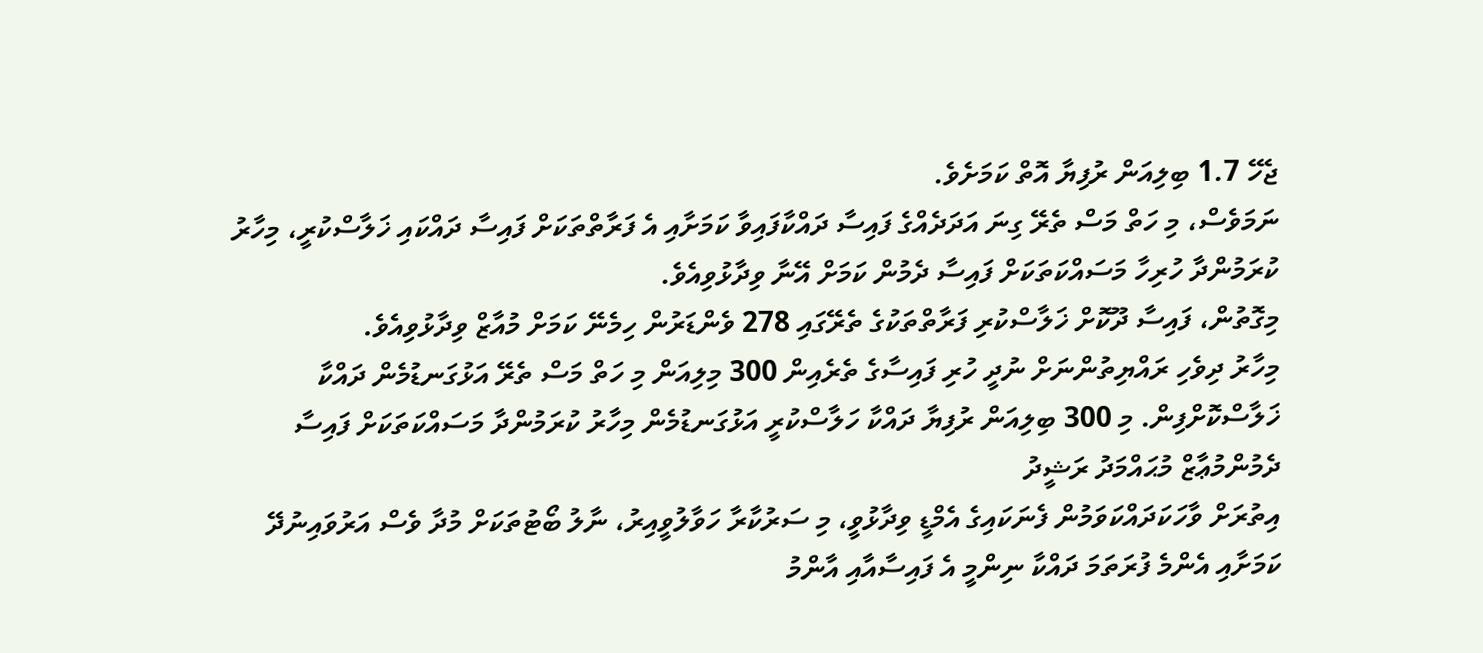ޖެހޭ 1.7 ބިލިއަން ރުފިޔާ އޮތް ކަމަށެވެ.
ނަމަވެސް، މި ހަތް މަސް ތެރޭ ގިނަ އަދަދެއްގެ ފައިސާ ދައްކާފައިވާ ކަމަށާއި އެ ފަރާތްތަކަށް ފައިސާ ދައްކައި ޚަލާސްކުރީ، މިހާރު ކުރަމުންދާ ހުރިހާ މަސައްކަތަކަށް ފައިސާ ދެމުން ކަމަށް އޭނާ ވިދާޅުވިއެވެ.
މިގޮތުން، ފައިސާ ދޫކޮށް ޚަލާސްކުރި ފަރާތްތަކުގެ ތެރޭގައި 278 ވެންޑަރުން ހިމެނޭ ކަމަށް މުއާޒް ވިދާޅުވިއެވެ.
މިހާރު ދިވެހި ރައްޔިތުންނަށް ނުދީ ހުރި ފައިސާގެ ތެރެއިން 300 މިލިއަން މި ހަތް މަސް ތެރޭ އަޅުގަނޑުމެން ދައްކާ ޚަލާސްކޮށްފިން. މި 300 ބިލިއަން ރުފިޔާ ދައްކާ ހަލާސްކުރީ އަޅުގަނޑުމެން މިހާރު ކުރަމުންދާ މަސައްކަތަކަށް ފައިސާ ދެމުންމުޢާޒް މުޙައްމަދު ރަޝީދު
އިތުރަށް ވާހަކަދައްކަވަމުން ފެނަކައިގެ އެމްޑީ ވިދާޅުވީ، މި ސަރުކާރާ ހަވާލުވީއިރު، ނާލު ބޯޓުތަކަށް މުދާ ވެސް އަރުވައިނުދޭ ކަމަށާއި އެންމެ ފުރަތަމަ ދައްކާ ނިންމީ އެ ފައިސާއާއި އާންމު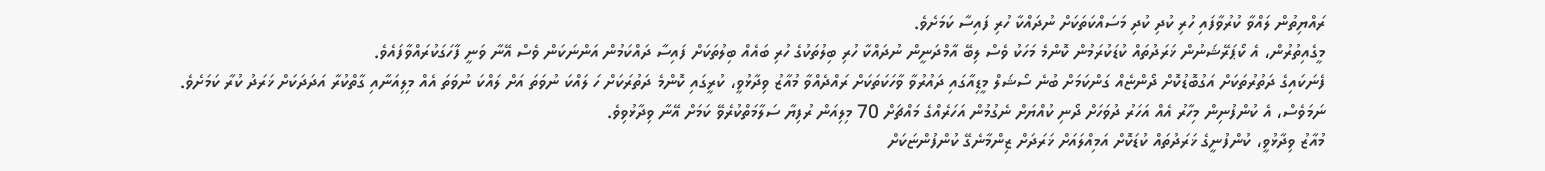ރައްޔިތުން ލައްވާ ކުރުވާފައި ހުރި ކުދި ކުދި މަސައްކަތަކަށް ނުދައްކާ ހުރި ފައިސާ ކަމަށެވެ.
މީގެއިތުރުން، އެ ކޯޕަރޭޝަނުން ޚަރަދުތައް ކުޑަކުރަމުން ކޮންމެ މަހަކު ވެސް ލިބޭ އާމްދަނީން ނުދައްކާ ހުރި ބިލުތަކުގެ ހުރި ބައެއް ބިލުތަކަށް ފައިސާ ދައްކަމުން އަންނަކަން ވެސް އޭނާ ވަނީ ފާހަގަކުރައްވާފައެވެ.
ފެނަކައިގެ ދަތުރުތަކަށް އަގުބޮޑުކޮށް ދޯންޏެއް ގަންކަމަށް ބުނެ ސޯޝަލް މީޑިއާގައި ދައުރުވާ ވާހަކަތަކަށް ރައްދެއްވާ މުއާޒު ވިދާޅުވީ، ކުރީގައި ކޮންމެ ދަތުރަކަށް ހަ ލައްކަ ނުވަތަ އަށް ލައްކަ ނުވަތަ އެއް މިލިއަނާއި ގާތްކުރާ އަދަދަކަށް ޚަރަދު ކުރާ ކަމަށެވެ.
ނަމަވެސް، އެ ކުންފުނިން މިހާރު އެއް އަހަރު ދުވަހަށް ދޯނި ކުއްޔަށް ނެގުމުން އަހަރެއްގެ މައްޗަށް 70 މިލިއަން ރުފިޔާ ސަލާމަތްކުރެވޭ ކަމަށް އޭނާ ވިދާޅުވިވެ.
މުއާޒު ވިދާޅުވީ، ކުންފުނީގެ ޚަރަދުތައް ކުޑަކޮށް އަމިއްލައަށް ޚަރަދަށް ޒިންމާނެގޭ ކުންފުންޏަކަށް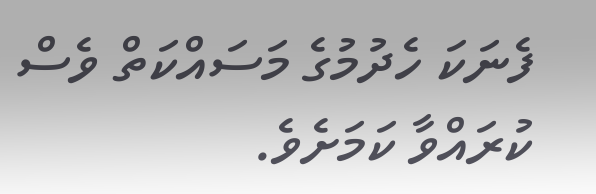ފެނަކަ ހެދުމުގެ މަސައްކަތް ވެސް ކުރައްވާ ކަމަށެވެ.